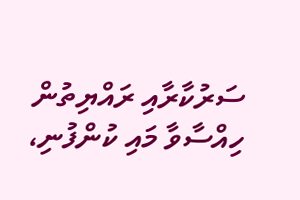ސަރުކާރާއި ރައްޔިތުން ހިއްސާވާ މައި ކުންފުނި،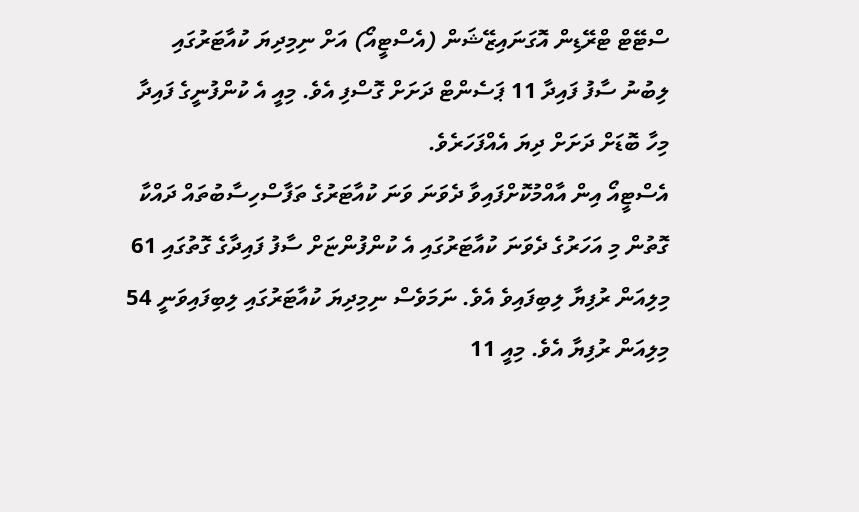ސްޓޭޓް ޓްރޭޑިން އޮގަނައިޒޭޝަން (އެސްޓީއޯ) އަށް ނިމިދިޔަ ކުއާޓަރުގައި ލިބުނު ސާފު ފައިދާ 11 ޕަސެންޓް ދަށަށް ގޮސްފި އެވެ. މިއީ އެ ކުންފުނީގެ ފައިދާ މިހާ ބޮޑަށް ދަށަށް ދިޔަ އެއްފަހަރެވެ.
އެސްޓީއޯ އިން އާއްމުކޮށްފައިވާ ދެވަނަ ވަނަ ކުއާޓަރުގެ ތަފާސްހިސާބުތައް ދައްކާ ގޮތުން މި އަހަރުގެ ދެވަނަ ކުއާޓަރުގައި އެ ކުންފުންޏަށް ސާފު ފައިދާގެ ގޮތުގައި 61 މިލިއަން ރުފިޔާ ލިބިފައިވެ އެވެ. ނަމަވެސް ނިމިދިޔަ ކުއާޓަރުގައި ލިބިފައިވަނީ 54 މިލިއަން ރުފިޔާ އެވެ. މިއީ 11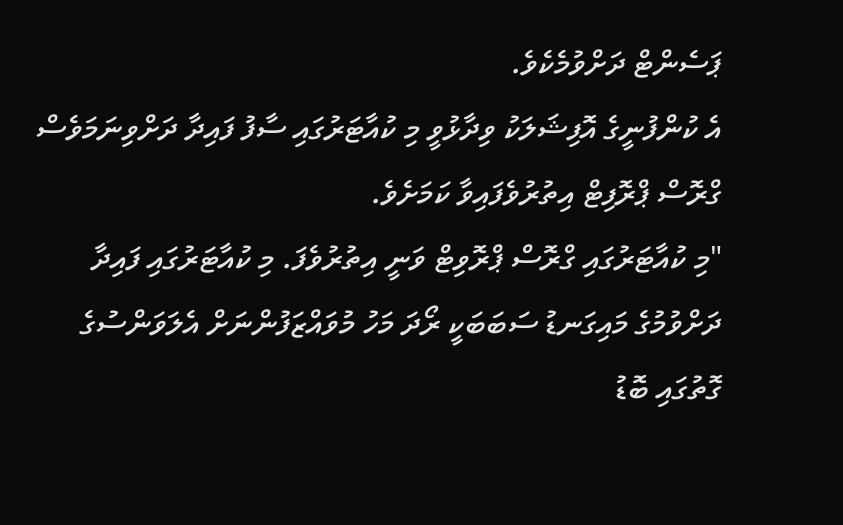ޕަސެންޓް ދަށްވުމެކެވެ.
އެ ކުންފުނީގެ އޮފިޝަލަކު ވިދާޅުވީ މި ކުއާޓަރުގައި ސާފު ފައިދާ ދަށްވިނަމަވެސް ގްރޮސް ޕްރޮފިޓް އިތުރުވެފައިވާ ކަމަށެވެ.
"މި ކުއާޓަރުގައި ގްރޮސް ޕްރޮވިޓް ވަނީ އިތުރުވެފަ. މި ކުއާޓަރުގައި ފައިދާ ދަށްވުމުގެ މައިގަނޑު ސަބަބަކީ ރޯދަ މަހު މުވައްޒަފުންނަށް އެލަވަންސުގެ ގޮތުގައި ބޮޑު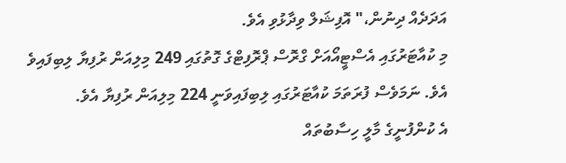އަދަދެއް ދިނުން،" އޮފިޝަލް ވިދާޅުވި އެވެ.
މި ކުއާޓަރުގައި އެސްޓީއޯއަށް ގްރޮސް ޕްރޮފިޓްގެ ގޮތުގައި 249 މިލިއަން ރުފިޔާ ލިބިފައިވެ އެވެ. ނަމަވެސް ފުރަތަމަ ކުއާޓަރުގައި ލިބިފައިވަނީ 224 މިލިއަން ރުފިޔާ އެވެ.
އެ ކުންފުނީގެ މާލީ ހިސާބުތައް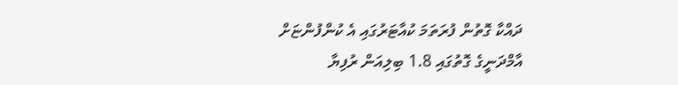ދައްކާ ގޮތުން ފުރަތަމަ ކުއާޓަރުގައި އެ ކުންފުންޏަށް އާމްދަނީގެ ގޮތުގައި 1.8 ބިލިއަން ރުފިޔާ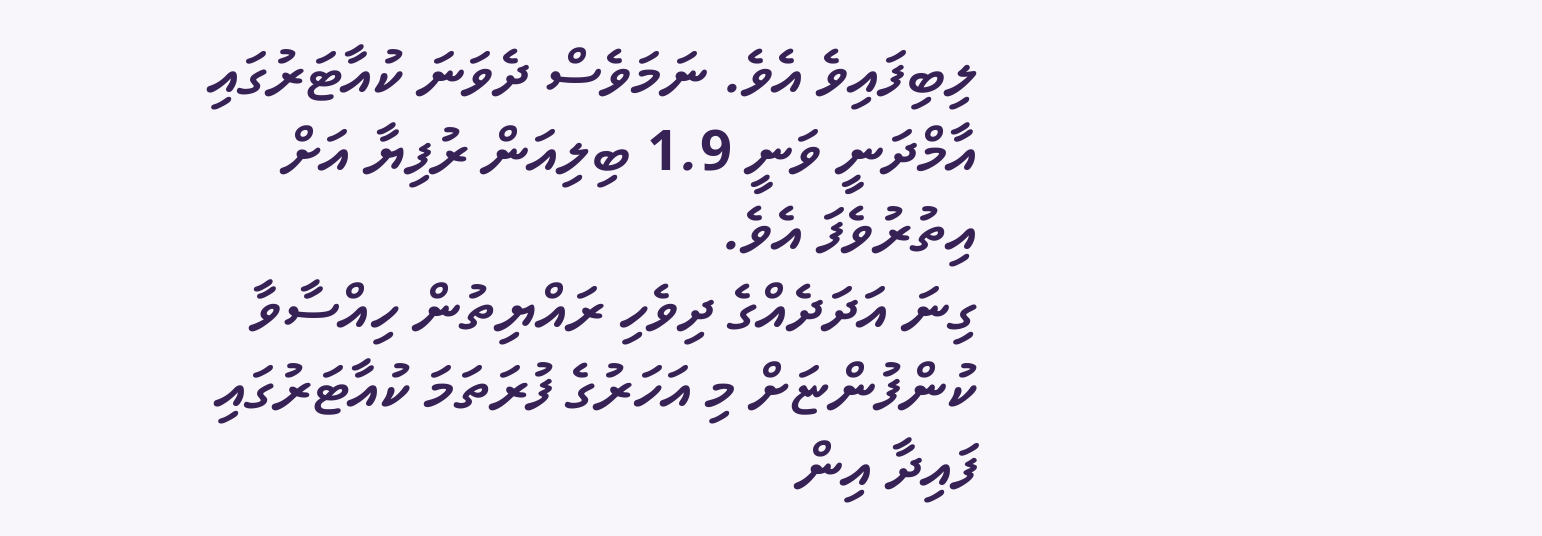ލިބިފައިވެ އެވެ. ނަމަވެސް ދެވަނަ ކުއާޓަރުގައި އާމްދަނީ ވަނީ 1.9 ބިލިއަން ރުފިޔާ އަށް އިތުރުވެފަ އެވެ.
ގިނަ އަދަދެއްގެ ދިވެހި ރައްޔިތުން ހިއްސާވާ ކުންފުންޏަށް މި އަހަރުގެ ފުރަތަމަ ކުއާޓަރުގައި ފައިދާ އިން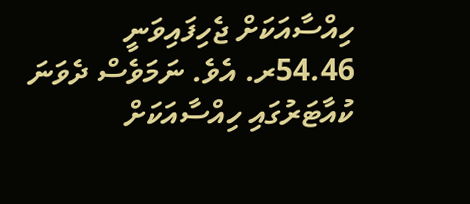ހިއްސާއަކަށް ޖެހިފައިވަނީ 54.46ރ. އެވެ. ނަމަވެސް ދެވަނަ ކުއާޓަރުގައި ހިއްސާއަކަށް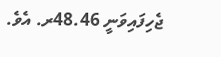ޖެހިފައިވަނީ 48.46ރ. އެވެ.